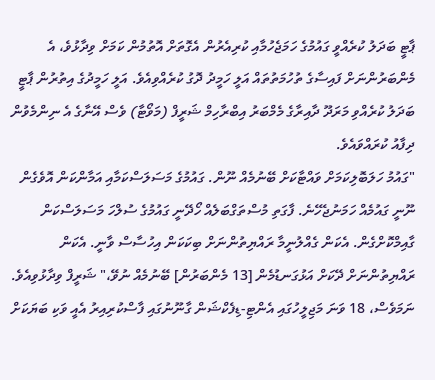ޕާޓީ ބަދަލު ކުރެއްވީ ގައުމުގެ ހަމަޖެހުމާއި ކުރިއެރުން އެގޮތަށް އޮތުމުން ކަމަށް ވިދާޅުވެ، އެ މެންބަރުންނަށް ފައިސާގެ ތުހުމަތުތައް އަލީ ހަމީދު ދޮގު ކުރެއްވިއެވެ. އަލީ ހަމީދުގެ އިތުރުން ޕާޓީ ބަދަލު ކުރެއްވި މަރަދޫ ދާއިރާގެ މެމްބަރު އިބްރާހިމް ޝަރީފް (މަވޯޓާ) ވެސް އޭނާގެ އެ ނިންމެވުން ދިފާއު ކުރައްވައެވެ.
"ގައުމު ހަލަބޮލިކަމަށް ވައްޓާކަށް ބޭނުމެއް ނޫން. ގައުމުގެ މަސަލަސްކަމާއި އަމާންކަން އޮވެގެން ނޫނީ ގައުމެއް ހަމަނުޖެހޭނެ. ފާގަތި މުސްތަގްބަލެއް ހޯދޭނީ ގައުމުގެ ސުލްހަ މަސަލަސްކަން ގާއިމްކޮށްގެން. އެކަން ގެއްލުނީމާ ރައްޔިތުންނަށް ބިކަކަން އިހުސާސް ވާނީ. އެކަން ރައްޔިތުންނަށް ދޭކަށް އަޅުގަނޑުމެން [13 މެންބަރުން] ބޭނުމެއް ނުވޭ،" ޝަރީފް ވިދާޅުވިއެވެ.
ނަމަވެސް، 18 ވަނަ މަޖިލީހުގައި އެންޓި-ޑިފެކްޝަން ގާނޫނުގައި ފާސްކުރިއިރު އެއީ ވަކި ބަޔަކަށް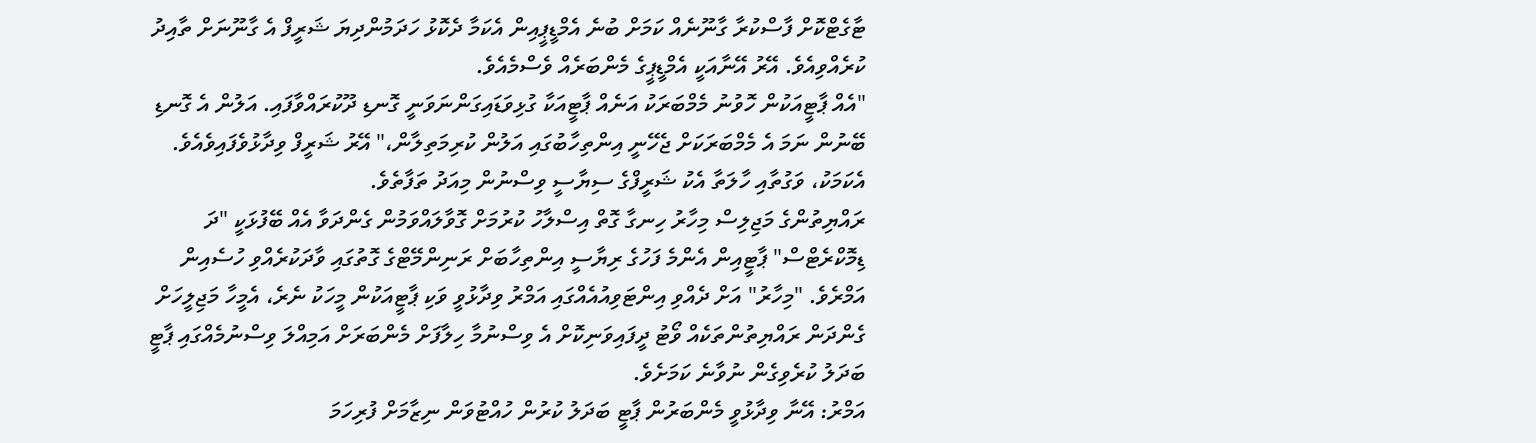ޓާގެޓްކޮށް ފާސްކުރާ ގާނޫނެއް ކަމަށް ބުނެ އެމްޑީޕީއިން އެކަމާ ދެކޮޅު ހަދަމުންދިޔަ ޝަރީފް އެ ގާނޫނަށް ތާއިދު ކުރެއްވިއެވެ. އޭރު އޭނާއަކީ އެމްޑީޕީގެ މެންބަރެއް ވެސްމެއެވެ.
"އެއް ޕާޓީއަކުން ހޮވުނު މެމްބަރަކު އަނެއް ޕާޓީއަކާ ގުޅިވަޑައިގަންނަވަނީ ގޮނޑި ދޫކުރައްވާފައި. އަލުން އެ ގޮނޑި ބޭނުން ނަމަ އެ މެމްބަރަކަށް ޖެހޭނީ އިންތިހާބުގައި އަލުން ކުރިމަތިލާން،" އޭރު ޝަރީފް ވިދާޅުވެފައިވެއެވެ.
އެކަމަކު، ވަގުތާއި ހާލަތާ އެކު ޝަރީފްގެ ސިޔާސީ ވިސްނުން މިއަދު ތަފާތެވެ.
ރައްޔިތުންގެ މަޖިލިސް މިހާރު ހިނގާ ގޮތް އިސްލާހު ކުރުމަށް ގޮވާލައްވަމުން ގެންދަވާ އެއް ބޭފުޅަކީ "ދަ ޑިމޮކްރެޓްސް" ޕާޓީއިން އެންމެ ފަހުގެ ރިޔާސީ އިންތިހާބަށް ރަނިންމޭޓްގެ ގޮތުގައި ވާދަކުރެއްވި ހުސެއިން އަމްރެވެ. "މިހާރު" އަށް ދެއްވި އިންޓަވިއުއެއްގައި އަމްރު ވިދާޅުވީ ވަކި ޕާޓީއަކުން މީހަކު ނެރެ، އެމީހާ މަޖިލީހަށް ގެންދަން ރައްޔިތުންތަކެއް ވޯޓު ދީފައިވަނިކޮށް އެ ވިސްނުމާ ހިލާފަށް މެންބަރަށް އަމިއްލަ ވިސްނުމެއްގައި ޕާޓީ ބަދަލު ކުރެވިގެން ނުވާނެ ކަމަށެވެ.
އަމްރު: އޭނާ ވިދާޅުވީ މެންބަރުން ޕާޓީ ބަދަލު ކުރުން ހުއްޓުވަން ނިޒާމަށް ފުރިހަމަ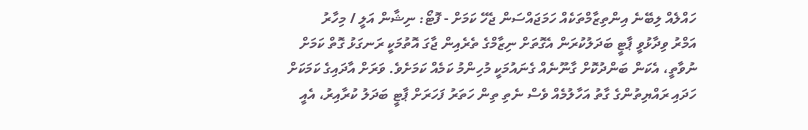ހައްލެއް ލިބޭނެ އިންތިޒާމްތަކެއް ހަމަޖައްސަން ޖެހޭ ކަމަށް - ފޮޓޯ: ނިޝާން އަލީ / މިހާރު
އަމްރު ވިދާޅުވީ ޕާޓީ ބަދަލުކުރަން އެގޮތަށް ނިޒާމްގެ ތެރެއިން ޖާގަ އޮތުމަކީ ރަނގަޅު ގޮތް ކަމަށް ނުވާތީ، އެކަން ބަންދުކޮށް ގާނޫނެއް ގެނައުމަކީ މުހިންމު ކަމެއް ކަމަށެވެ. ވަރަށް އާދައިގެ ކަމަކަށް ހަދައި ރައްޔިތުންގެ ގާތު އަހާލުމެއް ވެސް ނެތި ތިން ހަތަރު ފަހަރަށް ޕާޓީ ބަދަލު ކުރާއިރު، އެއީ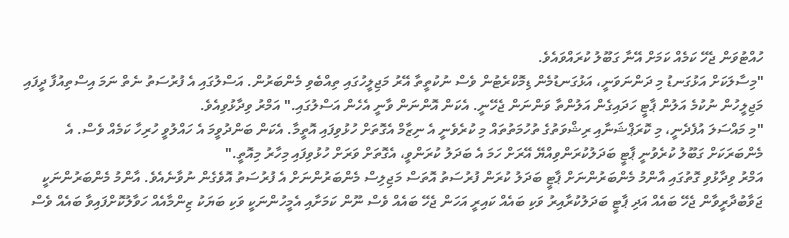ހުއްޓުވަން ޖެހޭ ކަމެއް ކަމަށް އޭނާ ގަބޫލު ކުރައްވައެވެ.
"މިސާލަކަށް އަޅުގަނޑު މި ދަންނަވަނީ، އަޅުގަނޑުމެން ޑިމޮކްރެޓުން ވެސް ނުކުތީތާ އޭރު މަޖިލީހުގައި ތިއްބެވި މެންބަރުން. އަސްލުގައި އެ ފުރުސަތު ނެތް ނަމަ އިސްތިއުފާ ދީފައި މަޖިލީހުން ނުކުމެ އަލުން ޕާޓީ ހަދައިގެން އަލުންތާ ވަންނަން ޖެހޭނީ. އެކަން އޮންނަން ވާނީ އެހެން އަސްލުގައި." އަމްރު ވިދާޅުވިއެވެ.
"މި މައްސަލަ އުފެދެނީ، މި ކޮރަޕްޝަނާއި ރިޝްވަތުގެ ތުހުމަތުތައް މި ކުރެވެނީ އެ ނިޒާމް އެގޮތަށް ހުޅުވިފައި އޮތީމާ. އެކަން ބަންދުވީމަ އެ ހައްލުވީ ހުރިހާ ކަމެއް ވެސް. އެ މެންބަރަކަށް ގަބޫލު ކުރެވުނީ ޕާޓީ ބަދަލުކުރަންވިއްޔޭ އޭރަށް ހަމަ އެ ބަދަލު ކުރަންވީ، އެގޮތަށް ވަރަށް ހުޅުވިފައި މިހާރު މިއޮތީ."
އަމްރު ވިދާޅުވި ގޮތުގައި އާންމު މެންބަރުންނަށް ޕާޓީ ބަދަލު ކުރަން ފުރުސަތު އޮތަސް މަޖިލިސް މެންބަރުންނަށް އެ ފުރުސަތު އޮވެގެން ނުވާނެއެވެ. އާންމު މެންބަރުންނަކީ ޖަވާބުދާރީވާން ޖެހޭ ބައެއް އަދި ޕާޓީ ބަދަލުކުރާއިރު ވަކި ބައެއް ކައިރީ އަހަން ޖެހޭ ބައެއް ވެސް ނޫން ކަމަށާއި އެމީހުންނަކީ ވަކި ބަޔަކު ޒިންމާއެއް ހަވާލުކޮށްފައިވާ ބައެއް ވެސް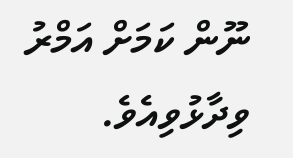ނޫން ކަމަށް އަމްރު ވިދާޅުވިއެވެ.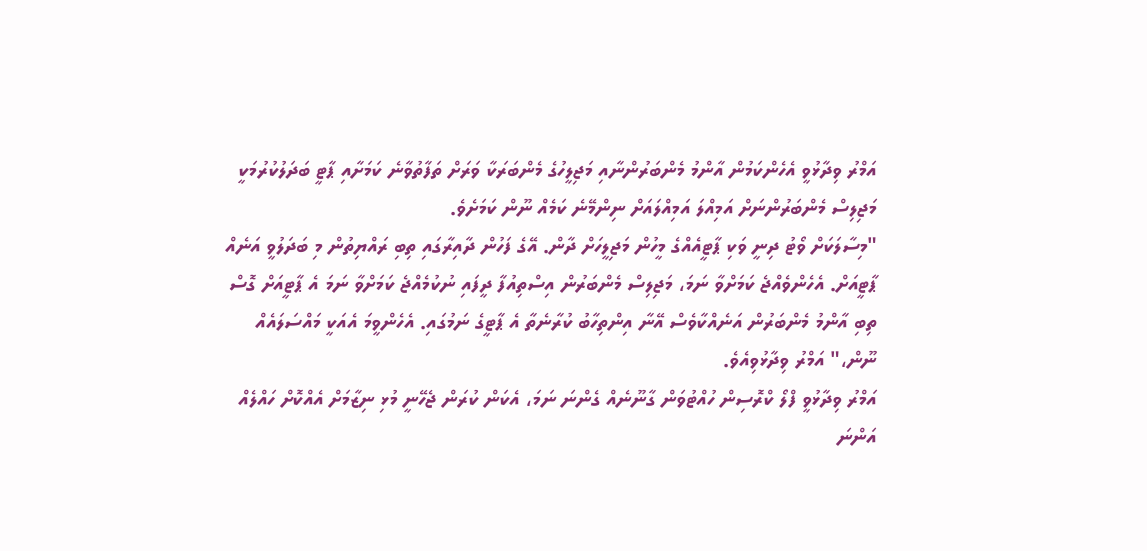އަމްރު ވިދާޅުވީ އެހެންކަމުން އާންމު މެންބަރުންނާއި މަޖިލީހުގެ މެންބަރަކާ ވަރަށް ތަފާތުވާނެ ކަމަށާއި ޕާޓީ ބަދަލުކުރުމަކީ މަޖިލިސް މެންބަރުންނަށް އަމިއްލަ އަމިއްލައަށް ނިންމޭނެ ކަމެއް ނޫން ކަމަށެވެ.
"މިސާލަކަށް ވޯޓު ދިނީ ވަކި ޕާޓީއެއްގެ މީހުން މަޖިލީހަށް ދާން. އޭގެ ފަހުން ދާއިރާގައި ތިބި ރައްޔިތުން މި ބަދަލުވީ އަނެއް ޕާޓީއަށް. އެހެންވެއްޖެ ކަމަށްވާ ނަމަ، މަޖިލިސް މެންބަރުން އިސްތިއުފާ ދީފައި ނުކުމެއްޖެ ކަމަށްވާ ނަމަ އެ ޕާޓީއަށް ގޮސް ތިބި އާންމު މެންބަރުން އަނެއްކާވެސް އޭނާ އިންތިހާބު ކުރާނެތާ އެ ޕާޓީގެ ނަމުގައި. އެހެންވީމަ އެއަކީ މައްސަލައެއް ނޫން،" އަމްރު ވިދާޅުވިއެވެ.
އަމްރު ވިދާޅުވީ ފްލޯ ކްރޮސިން ހުއްޓުވަން ގާނޫނެއް ގެންނަ ނަމަ، އެކަން ކުރަން ޖެހޭނީ މުޅި ނިޒާމަށް އެއްކޮށް ހައްލެއް އަންނަ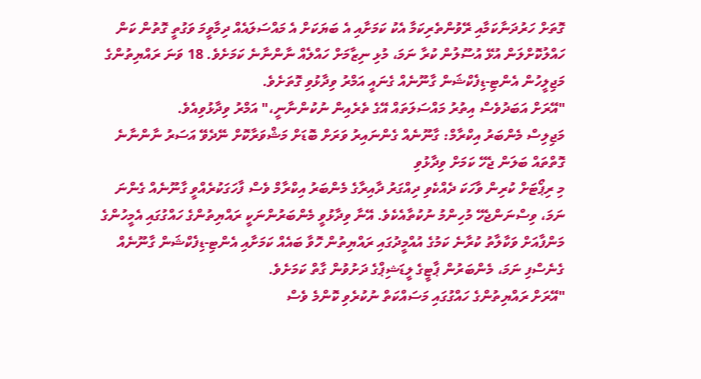ގޮތަށް ހަރުދަނާކަމާއި ރޭވުންތެރިކަމާ އެކު ކަމަށާއި އެ ބަޔަކަށް އެ މައްސަލައެއް ދިމާވީމަ ވަގުތީ ގޮތުން ކަން ހައްލުކޮށްލަން އުޅޭ އުސޫލުން ކުރާ ނަމަ، މުޅި ނިޒާމަށް ހައްލެއް ނާންނާނެ ކަމަށެވެ. 18 ވަނަ ރައްޔިތުންގެ މަޖިލީހުން އެންޓި-ޑިފެކްޝަން ގާނޫނެއް ގެނައީ އަމްރު ވިދާޅުވި ގޮތަށެވެ.
"އޭރަށް އަބަދުވެސް އިތުރު މައްސަލަތައް އޭގެ ތެރެއިން ނުކުންނާނީ،" އަމްރު ވިދާޅުވިއެވެ.
މަޖިލިސް މެންބަރު އިކްރާމް: ގާނޫނެއް ގެންނައިރު ވަރަށް ބޮޑަށް މަޝްވަރާކޮށް ނޭދެވޭ އަސަރު ނާންނާނެ ގޮތްތައް ބަލަން ޖެހޭ ކަމަށް ވިދާޅުވި
މި ރިޕޯޓަށް ކުރިން ވާހަކަ ދެއްކެވި ދިއްގަރު ދާއިރާގެ މެންބަރު އިކްރާމް ވެސް ފާހަގަކުރެއްވީ ގާނޫނެއް ގެންނަ ނަމަ، ވިސްނަންޖެހޭ މުހިންމު ނުކުތާއެކެވެ. އޭނާ ވިދާޅުވީ މެންބަރުންނަކީ ރައްޔިތުންގެ ހައްގުގައި އެމީހުންގެ މަންފާއަށް ވަކާލާތު ކުރާނެ ކަމުގެ އުއްމީދުގައި ރައްޔިތުން ހޮވާ ބައެއް ކަމަށާއި އެންޓި-ޑިފެކްޝަން ގާނޫނެއް ގެނެސްފި ނަމަ، މެންބަރުން ޕާޓީގެ ލީޑަޝިޕްގެ ދަށުވުން ގާތް ކަމަށެވެ.
"އޭރަށް ރައްޔިތުންގެ ހައްގުގައި މަސައްކަތް ނުކުރެވި ކޮންމެ ވެސް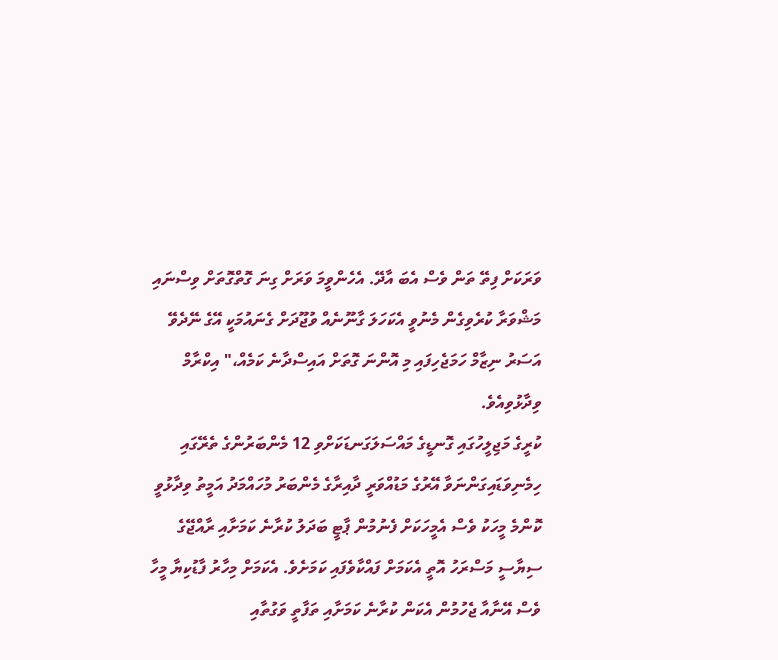ވަރަކަށް ފިތޭ ތަން ވެސް އެބަ އާދޭ. އެހެންވީމަ ވަރަށް ގިނަ ގޮތްގޮތަށް ވިސްނައި މަޝްވަރާ ކުރެވިގެން މެނުވީ އެކަހަލަ ގާނޫނެއް ވުޖޫދަށް ގެނައުމަކީ އޭގެ ނޭދެވޭ އަސަރު ނިޒާމް ހަމަޖެހިފައި މި އޮންނަ ގޮތަށް އައިސްދާނެ ކަމެއް،" އިކްރާމް ވިދާޅުވިއެވެ.
ކުރީގެ މަޖިލީހުގައި ގޮނޑީގެ މައްސަލަގަނޑަކަށްވި 12 މެންބަރުންގެ ތެރޭގައި ހިމެނިވަޑައިގަންނަވާ އޭރުގެ މަޑުއްވަރީ ދާއިރާގެ މެންބަރު މުހައްމަދު އަމީތު ވިދާޅުވީ ކޮންމެ މީހަކު ވެސް އެމީހަކަށް ފެނުމުން ޕާޓީ ބަދަލު ކުރާނެ ކަމަށާއި ރާއްޖޭގެ ސިޔާސީ މަސްރަހު އޮތީ އެކަމަށް ފައްކާވެފައި ކަމަށެވެ. އެކަމަށް މިހާރު ފާޑުކިޔާ މީހާ ވެސް އޭނާއާ ޖެހުމުން އެކަން ކުރާނެ ކަމަށާއި ތަފާތީ ވަގުތާއި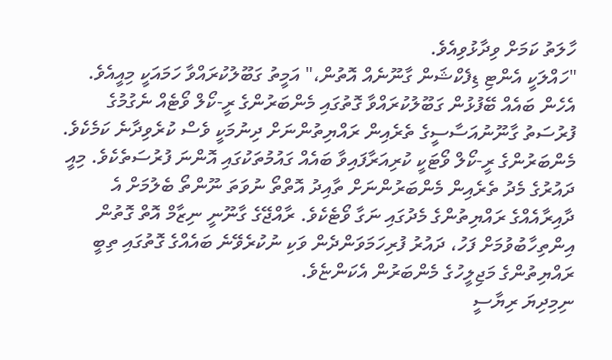ހާލަތު ކަމަށް ވިދާޅުވިއެވެ.
"ހައްލަކީ އެންޓި ޑިފެކްޝަން ގާނޫނެއް އޮތުން،" އަމީތު ގަބޫލުކުރައްވާ ހަމައަކީ މިއީއެވެ.
އެހެން ބައެއް ބޭފުޅުން ގަބޫލުކުރައްވާ ގޮތުގައި މެންބަރުންގެ ރީ-ކޯލް ވޯޓެއް ނެގުމުގެ ފުރުސަތު ގާނޫނުއަސާސީގެ ތެރެއިން ރައްޔިތުންނަށް ދިނުމަކީ ވެސް ކުރެވިދާނެ ކަމެކެވެ. މެންބަރުންގެ ރީ-ކޯލް ވޯޓަކީ ކުރިއަރާފައިވާ ބައެއް ގައުމުތަކުގައި އޮންނަ ފުރުސަތެކެވެ. މިއީ ދައުރުގެ މެދު ތެރެއިން މެންބަރުންނަށް ތާއިދު އޮތްތޯ ނުވަތަ ނޫންތޯ ބެލުމަށް އެ ދާއިރާއެއްގެ ރައްޔިތުންގެ މެދުގައި ނަގާ ވޯޓެކެވެ. ރާއްޖޭގެ ގާނޫނީ ނިޒާމް އޮތް ގޮތުން އިންތިހާބުވުމަށް ފަހު، ދައުރު ފުރިހަމަވަންދެން ވަކި ނުކުރެވޭނެ ބައެއްގެ ގޮތުގައި ތިބީ ރައްޔިތުންގެ މަޖިލީހުގެ މެންބަރުން އެކަންޏެވެ.
ނިމިދިޔަ ރިޔާސީ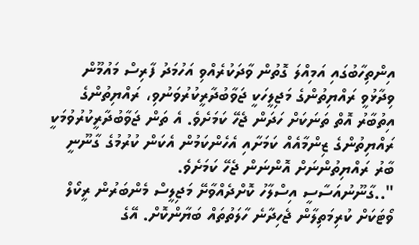އިންތިހާބުގައި އަމިއްލަ ގޮތުން ވާދަކުރެއްވި އަހުމަދު ފާރިސް މައުމޫން ވިދާޅުވީ ރައްޔިތުންގެ މަޖިލީހަކީ ޖަވާބުދާރީކުރުވަނުވި، ރައްޔިތުންގެ އިތުބާރު އޮތް ތަނަކަށް ހަދަން ޖެހޭ ކަމަށެވެ. އެ ތަން ޖަވާބުދާރީކުރުވުމަކީ ރައްޔިތުންގެ ޒިންމާއެއް ކަމަށާއި އެހެންކަމުން އެކަން ކުރުމުގެ ގާނޫނީ ބާރު ރައްޔިތުންނަށް އޮންނަން ޖެހޭ ކަމަށެވެ.
"..ގާނޫނުއަސާސީ އިސްލާހު ކޮށްދެއްވާށޭ މަޖިލީސް މެންބަރުން ރީކޯލް ވޯޓަކަށް ކުރިމަތިލާން ޖެހިދާނެ ހާލަތުތައް ބަޔާންކޮށް. އޭގެ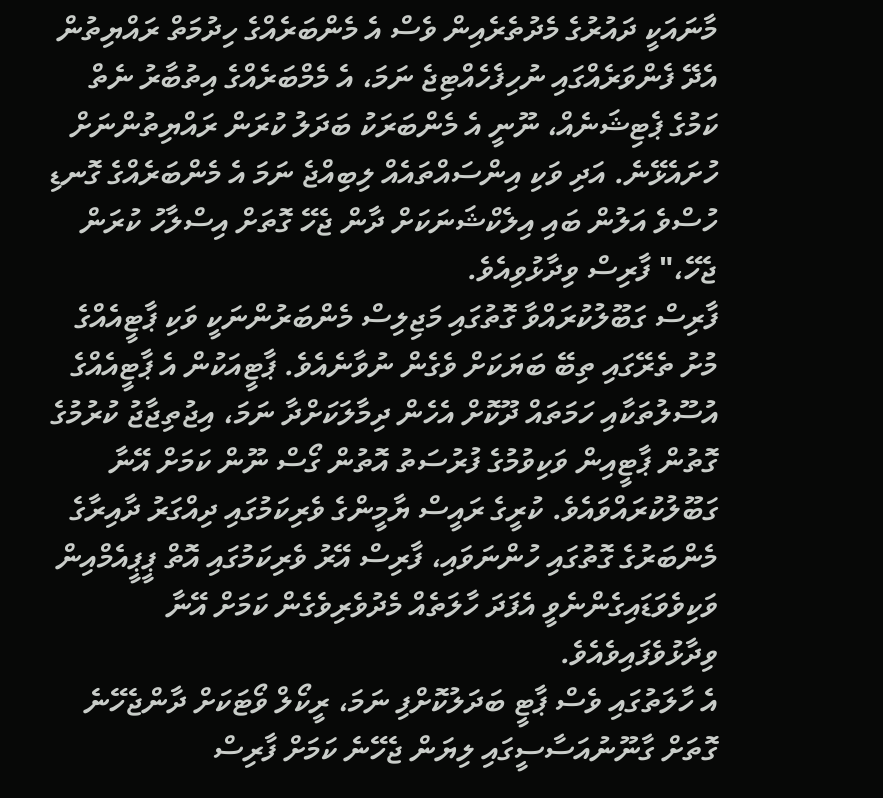މާނައަކީ ދައުރުގެ މެދުތެރެއިން ވެސް އެ މެންބަރެއްގެ ހިދުމަތް ރައްޔިތުން އެދޭ ފެންވަރެއްގައި ނުހިފެހެއްޓިޖެ ނަމަ، އެ މެމްބަރެއްގެ އިތުބާރު ނެތް ކަމުގެ ޕެޓިޝަނެއް، ނޫނީ އެ މެންބަރަކު ބަދަލު ކުރަން ރައްޔިތުންނަށް ހުށައެޅޭނެ. އަދި ވަކި އިންސައްތައެއް ލިބިއްޖެ ނަމަ އެ މެންބަރެއްގެ ގޮނޑި ހުސްވެ އަލުން ބައި އިލެކްޝަނަކަށް ދާން ޖެހޭ ގޮތަށް އިސްލާހު ކުރަން ޖެހޭ،" ފާރިސް ވިދާޅުވިއެވެ.
ފާރިސް ގަބޫލުކުރައްވާ ގޮތުގައި މަޖިލިސް މެންބަރުންނަކީ ވަކި ޕާޓީއެއްގެ މުށު ތެރޭގައި ތިބޭ ބަޔަކަށް ވެގެން ނުވާނެއެވެ. ޕާޓީއަކުން އެ ޕާޓީއެއްގެ އުސޫލުތަކާއި ހަމަތައް ދޫކޮށް އެހެން ދިމާލަކަށްދާ ނަމަ، އިޖުތިޖާޖު ކުރުމުގެ ގޮތުން ޕާޓީއިން ވަކިވުމުގެ ފުރުސަތު އޮތުން ގޯސް ނޫން ކަމަށް އޭނާ ގަބޫލުކުރައްވައެވެ. ކުރީގެ ރައީސް ޔާމީންގެ ވެރިކަމުގައި ދިއްގަރު ދާއިރާގެ މެންބަރުގެ ގޮތުގައި ހުންނަވައި، ފާރިސް އޭރު ވެރިކަމުގައި އޮތް ޕީޕީއެމްއިން ވަކިވެވަޑައިގެންނެވީ އެފަދަ ހާލަތެއް މެދުވެރިވެގެން ކަމަށް އޭނާ ވިދާޅުވެފައިވެއެވެ.
އެ ހާލަތުގައި ވެސް ޕާޓީ ބަދަލުކޮށްފި ނަމަ، ރީކޯލް ވޯޓަކަށް ދާންޖެހޭނެ ގޮތަށް ގާނޫނުއަސާސީގައި ލިޔަން ޖެހޭނެ ކަމަށް ފާރިސް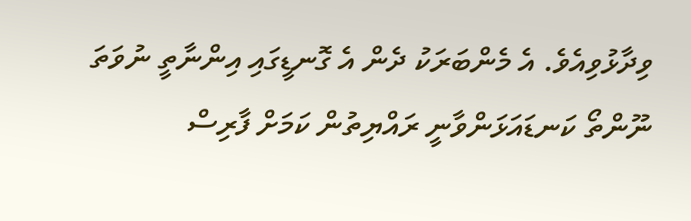ވިދާޅުވިއެވެ. އެ މެންބަރަކު ދެން އެ ގޮނޑީގައި އިންނާތީ ނުވަތަ ނޫންތޯ ކަނޑައަޅަންވާނީ ރައްޔިތުން ކަމަށް ފާރިސް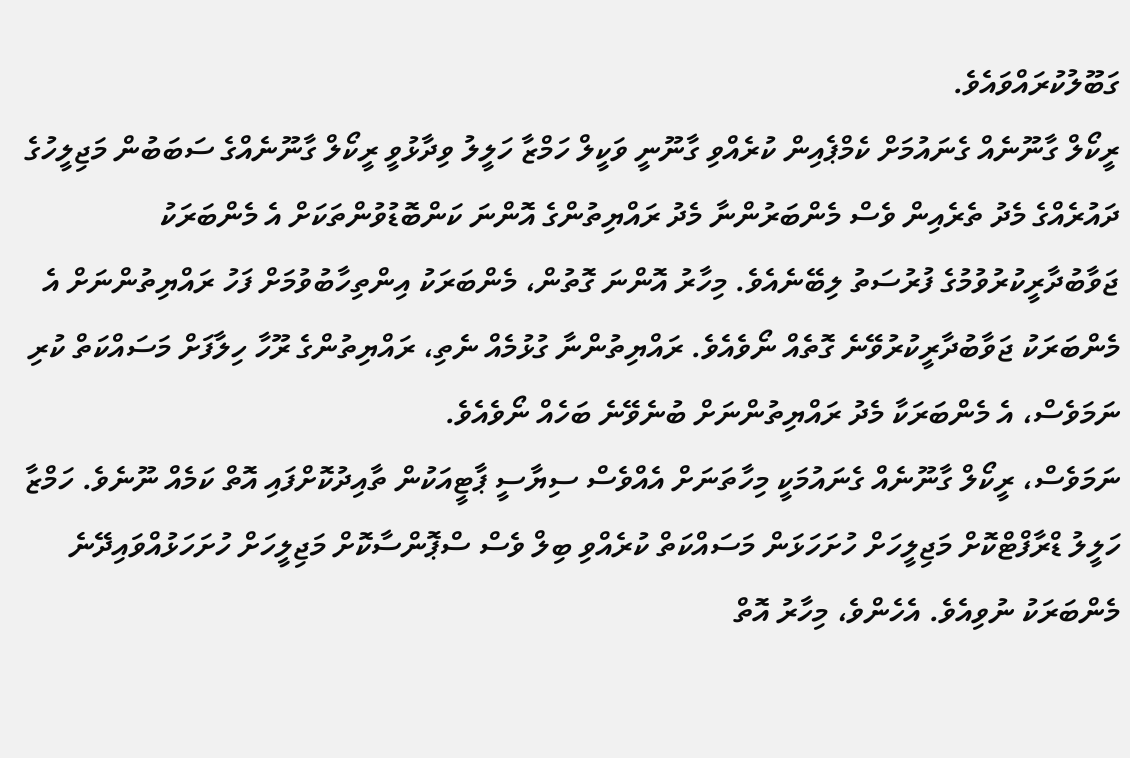ގަބޫލުކުރައްވައެވެ.
ރީކޯލް ގާނޫނެއް ގެނައުމަށް ކެމްޕެއިން ކުރެއްވި ގާނޫނީ ވަކީލް ހަމްޒާ ހަލީލު ވިދާޅުވީ ރީކޯލް ގާނޫނެއްގެ ސަބަބުން މަޖިލީހުގެ ދައުރެއްގެ މެދު ތެރެއިން ވެސް މެންބަރުންނާ މެދު ރައްޔިތުންގެ އޮންނަ ކަންބޮޑުވުންތަކަށް އެ މެންބަރަކު ޖަވާބުދާރީކުރުވުމުގެ ފުރުސަތު ލިބޭނެއެވެ. މިހާރު އޮންނަ ގޮތުން، މެންބަރަކު އިންތިހާބުވުމަށް ފަހު ރައްޔިތުންނަށް އެ މެންބަރަކު ޖަވާބުދާރީކުރުވޭނެ ގޮތެއް ނޯވެއެވެ. ރައްޔިތުންނާ ގުޅުމެއް ނެތި، ރައްޔިތުންގެ ރޫހާ ހިލާފަށް މަސައްކަތް ކުރި ނަމަވެސް، އެ މެންބަރަކާ މެދު ރައްޔިތުންނަށް ބުނެވޭނެ ބަހެއް ނޯވެއެވެ.
ނަމަވެސް، ރީކޯލް ގާނޫނެއް ގެނައުމަކީ މިހާތަނަށް އެއްވެސް ސިޔާސީ ޕާޓީއަކުން ތާއިދުކޮށްފައި އޮތް ކަމެއް ނޫނެވެ. ހަމްޒާ ހަލީލު ޑްރާފްޓްކޮށް މަޖިލީހަށް ހުށަހަޅަން މަސައްކަތް ކުރެއްވި ބިލް ވެސް ސްޕޮންސާކޮށް މަޖިލީހަށް ހުށަހަޅުއްވައިދޭނެ މެންބަރަކު ނުވިއެވެ. އެހެންވެ، މިހާރު އޮތް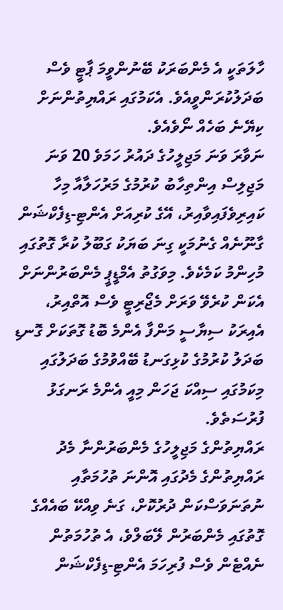ހާލަތަކީ އެ މެންބަރަކު ބޭނުންވީމަ ޕާޓީ ވެސް ބަދަލުކުރަންވީއެވެ. އެކަމުގައި ރައްޔިތުންނަށް ކިޔޭނެ ބަހެއް ނޯވެއެވެ.
ނަވާރަ ވަނަ މަޖިލީހުގެ ދައުރު ހަމަވެ 20 ވަނަ މަޖިލިސް އިންތިހާބު ކުރުމުގެ މަރުހަލާއާ މިހާ ކައިރިވެފައިވާއިރު، އޭގެ ކުރިއަށް އެންޓި-ޑިފެކްޝަން ގާނޫނެއް ގެނުމަކީ ގިނަ ބަޔަކު ގަބޫލު ކުރާ ގޮތުގައި މުހިންމު ކަމެކެވެ. މިވަގުތު އެމްޑީޕީ މެންބަރުންނަށް އެކަން ކުރެވޭ ވަރަށް މެޖޯރިޓީ ވެސް އޮތްއިރު، އެއިރަކު ސިޔާސީ މަންފާ އެންމެ ބޮޑު ގޮތަކަށް ގޮނޑި ބަދަލު ކުރުމުގެ ކުޅިގަނޑު ބޭއްވުމުގެ ބަދަލުގައި މިކަމުގައި ސިއްކަ ޖަހަން މިއީ އެންމެ ރަނގަޅު ފުރުސަތެވެ.
ރައްޔިތުންގެ މަޖިލީހުގެ މެންބަރުންނާ މެދު ރައްޔިތުންގެ މެދުގައި އޮންނަ ތުހުމަތާއި ނުތަނަވަސްކަން ދުރުކޮށް، ގަނެ ވިއްކޭ ބައެއްގެ ގޮތުގައި މެންބަރުން ލޭބަލްވެ، އެ ތުހުމަތުން ނެއްޓެން ވެސް ފުރިހަމަ އެންޓި-ޑިފެކްޝަން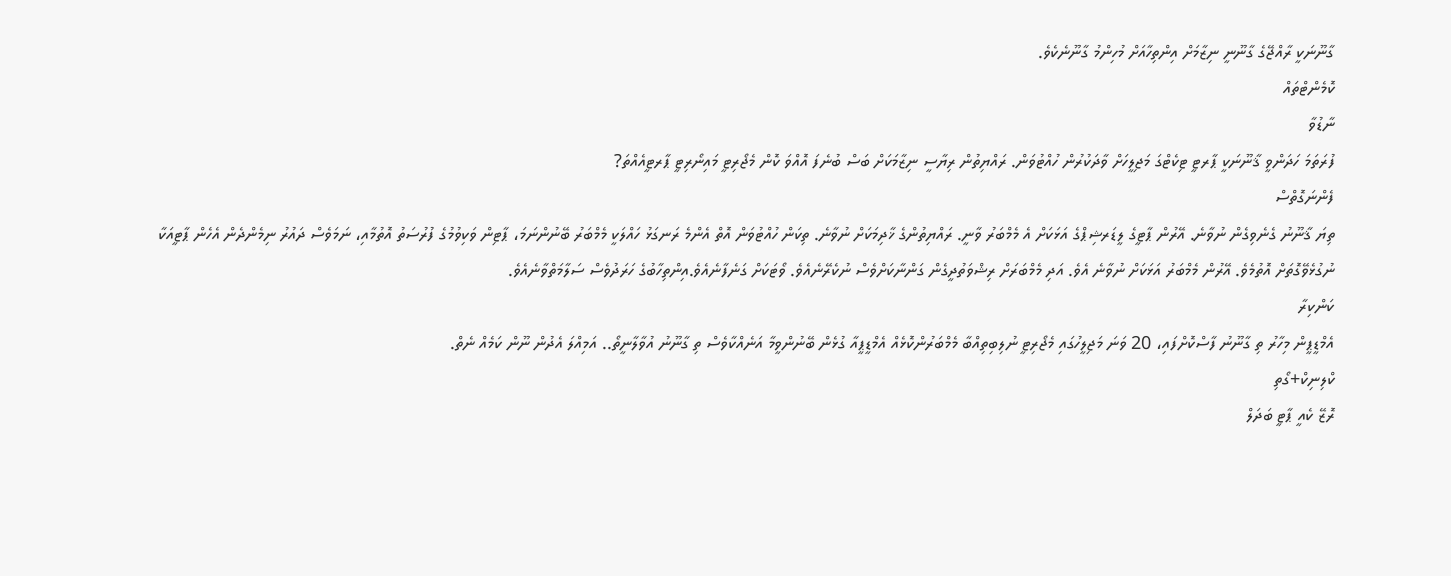ގާނޫނަކީ ރާއްޖޭގެ ގާނޫނީ ނިޒާމަށް އިންތިހާއަށް މުހިންމު ގާނޫނެކެވެ.
ކޮމެންޓްތައް
ނާޑުވާ
ފުރަތަމަ ހަދަންވީ ޤާނޫނަކީ ޕާރޓީ ޓިކެޓްގަ މަޖިލީހަށް ވާދަކުރުން ހުއްޓުވަން. ރައްޔިތުން ރިޔާސީ ނިޒާމަކަށް ބަސް ބުނެފަ އޮއްވަ ކޮން މެޖޯރިޓީ މައިނޯރިޓީ ޕާރޓީއެއްތަ?
ފެންނަގޮތްސް
ތިޔަ ޤާނޫނު ގެނެވިގެން ނުވާނެ. އޭރުން ޕާޓީގެ ލީޑަރޝިޕްގެ އަޅަކަށް އެ މެމްބަރު ވާނީ. ރައްޔިތުންގެ ޚާދިމަކަށް ނުވާނެ. ތިކަން ހުއްޓުވަން އޮތް އެންމެ ރަނގަޅު ހައްލަކީ މެމްބަރު ބޭނުންނަމަ، ޕާޓިން ވަކިވުމުގެ ފުރުސަތު އޮތުމާއި، ނަމަވެސް ދައުރު ނިމެންދެން އެހެން ޕާޓީއަކާ ނުގުޅެވޭގޮތަށް އޮތުމެވެ. އޭރުން މެމްބަރު އަޅަކަށް ނުވާނެ އެވެ. އަދި މެމްބަރަށް ރިޝްވަތުދީގެން ގަންނާކަށްވެސް ނުކެރޭނެއެވެ. ވޯޓަކަށް ގަނެފާނެއެވެ.އިންތިހާބުގެ ހަރަދުވެސް ސަލާމަތްވާނެއެވެ.
ކަންކިރާ
އެމްޑީޕީން މިހާރު ތި ގާނޫނު ފާސްކޮށްފައި، 20 ވަނަ މަޖިލީހުގައި މެޖޯރިޓީ ނުލިބިތިއްބާ މެމްބަރުންކޮޅެއް އެމްޑީޕީއާ ގުޅެން ބޭނުންވީމާ އަނެއްކާވެސް ތި ގާނޫނު އުވާލާނީތޯ.. އަމިއްލަ އެދުން ނޫން ކަމެއް ނެތް.
ކްލިނިކް+ގޯތި
ރޮޒޭ ކެއީ ޕާޓީ ބަދަލް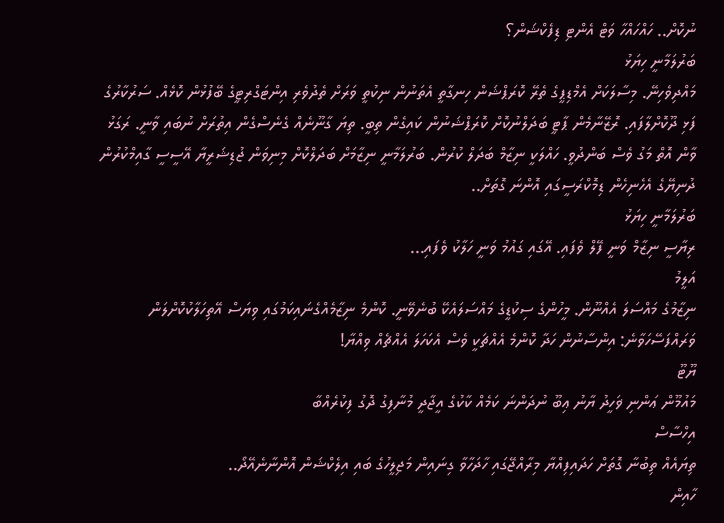ނުކޮށް.. ހައްހައްހާ ވަޓް އެންޓި ޑިފެކްޝަން؟
ބަރުލަމާނީ ހިޔަޅު
މައްދިވެހިނޭ. މިސާލަކަށް އެމްޑިޕީގެ ތެރޭ ކޮރަޕްޝަން ހިނގާތީ އެތަނުން ނިކުތީ ވަރަށް ތެދުވެރި އިންޓަގްރިޓީގެ ބޭފުޅުން ކޮޅެއް. ސަރުކާރުގެ ފަޅި ދޫކޮށްލާފައި. ރޮޒޭނާމެން ޕާޓީ ބަދަލްނުކޮށް ކޮރަޕްޝަނުން ކައިގެން ތިބީ. ތިޔަ ގާނޫނެއް ގެނެސްގެން އިތުރަށް ނުބައި ވާނީ. ރަގަޅު ވާން އޮތް މަގު ވެސް ބަންދުވީ. ހައްލަކީ ނިޒާމް ބަދަލް ކުރުން. ބަރުލަމާނީ ނިޒާމަށް ބަދަލްކޮށް މިނިވަން ޖުޑިޝަރީޔާ އޭސީސީ ގާއިމްކުރުން ދުނިޔޭގެ އެހެނިހެން ޑިމޮކްރަސީގައި އޮންނަ ގޮތަށް..
ބަރުލަމާނީ ހިޔަޅު
ރިޔާސީ ނިޒާމް ވަނީ ފޭލް ވެފައި. އޭގައި ގައުމު ވަނީ ހަލާކު ވެފައި...
އަލީމު
ނިޒާމުގެ މައްސަލަ އެއްނޫން. މީހުންގެ ސިކުޑީގެ މައްސަލައެކޭ ބުނެވޭނީ. ކޮންމެ ނިޒާމެއްގެނައިކަމުގައި ވިޔަސް އޭތިހަލާކުކޮށްލަން ވަރައްފަސޭހަވާނެ: އިންސާނުން ހަދާ ކޮންމެ އެއްޗަކީ ވެސް އެކަހަލަ އެއްޗެއް ވިއްޔާ!
ޔޫޓޫ
މައުމޫން ޢަންނި ޥަހީދު ޔާނު ޢިބޫ ނުދަންނަ ކަމެއް ކާކުގެ އީޖާދީ މުނާފިގު ދޮގު ފިކުރެއްބާ
އިހްސާސް
ތިޔައެއް ތިބުނާ ގޮތަށް ހަދައިފިއްޔާ މިރާއްޖޭގައި ހާދަހާވާ ގިނައިން މަޖިލީހުގެ ބައި އިލެކްޝަން އޮންނާނެއޭދޯ..
ހާއިން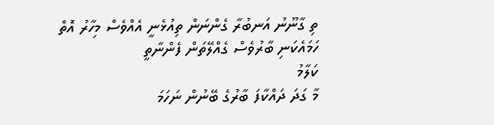ތި ގާނޫނު އަނބުރާ ގެންނަން ތިއުޅެނީ އެއްވެސް މިހާރު އޮތް ހަމައެކަނި ބާރުވެސް ގެއްލޭތަން ފެންނާތީ
ކަލާމު
މާ ގަދަ ދައްކާފަ ބާރުގެ ބޭނުން ނަހަމަ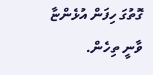ގޮތުގަ ހިފަން އުޅެންޏާ ވާނީ ތިހެން.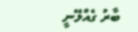ބާރު ގެއްލޭނީ